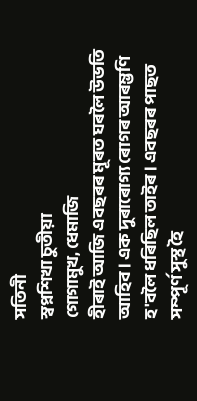সতিনী
স্বপ্নশিখা চুতীয়া
গোগামুখ, ধেমাজি
হীৰাই আজি এবছৰৰ মূৰত ঘৰলৈ উভতি আহিব। এক দুৰাৰোগ্য ৰোগৰ আৰম্ভণি হ'বলৈ ধৰিছিল তাইৰ। এবছৰৰ পাছত সম্পূৰ্ণ সুস্থ হৈ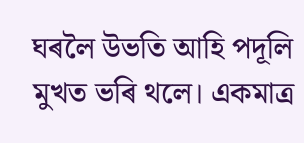ঘৰলৈ উভতি আহি পদূলি মুখত ভৰি থলে। একমাত্ৰ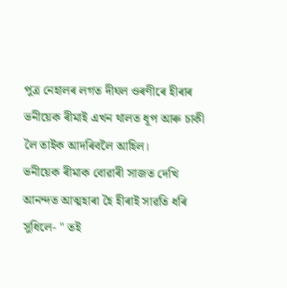পুত্ৰ নেহালৰ লগত দীঘল ওৰণীৰে হীৰাৰ ভনীয়েক ৰীমাই এখন থালত ধূপ আৰু চাকী লৈ তাইক আদৰিবলৈ আহিল।
ভনীয়েক ৰীমাক বোৱাৰী সাজত দেখি আনন্দত আত্মহাৰা হৈ হীৰাই সাৱতি ধৰি সুধিলে- " তই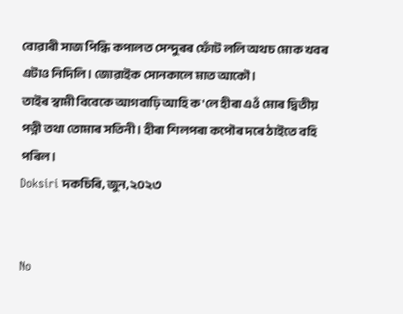বোৱাৰী সাজ পিন্ধি কপালত সেন্দুৰৰ ফোঁট ললি অথচ মোক খবৰ এটাও নিদিলি। জোৱাইক সোনকালে মাত আকৌ।
তাইৰ স্বামী বিবেকে আগবাঢ়ি আহি ক'লে হীৰা এওঁ মোৰ দ্বিতীয় পত্নী তথা তোমাৰ সতিনী। হীৰা শিলপৰা কপৌৰ দৰে ঠাইতে বহি পৰিল।
Doksiri দকচিৰি, জুন, ২০২৩


No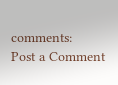comments:
Post a Comment